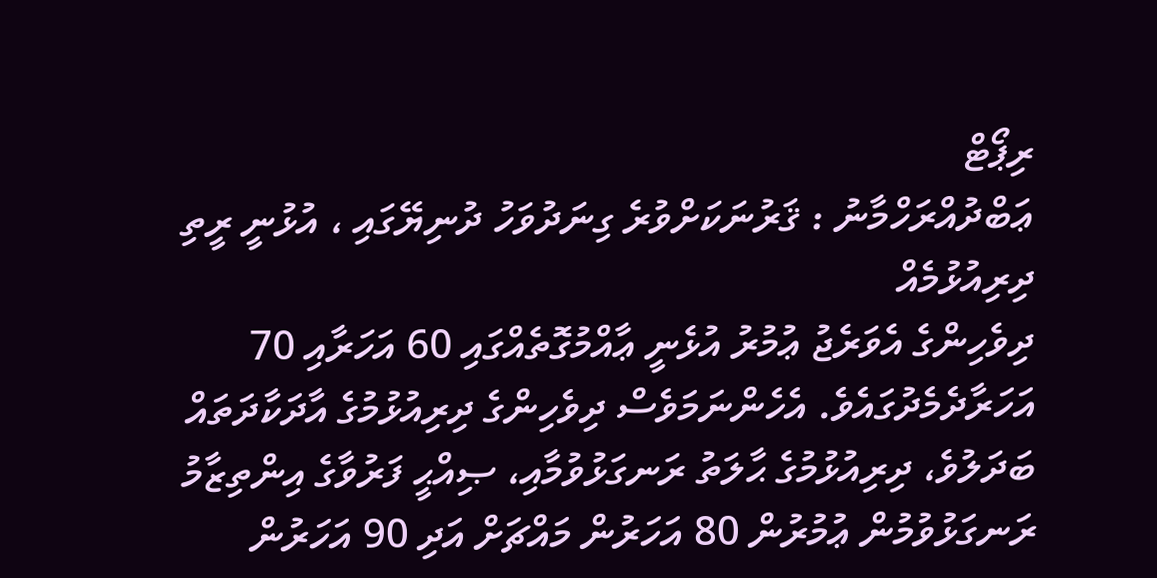ރިޕޯޓް
ޢަބްދުއްރަހްމާނު : ޤަރުނަކަށްވުރެ ގިނަދުވަހު ދުނިޔޭގައި ، އުޅުނީ ރީތި ދިރިއުޅުމެއް
ދިވެހިންގެ އެވަރެޖު ޢުމުރު އުޅެނީ ޢާއްމުގޮތެއްގައި 60 އަހަރާއި 70 އަހަރާދެމެދުގައެވެ. އެހެންނަމަވެސް ދިވެހިންގެ ދިރިއުޅުމުގެ އާދަކާދަތައް ބަދަލުވެ، ދިރިއުޅުމުގެ ޙާލަތު ރަނގަޅުވުމާއި، ޞިއްޙީ ފަރުވާގެ އިންތިޒާމު ރަނގަޅުވުމުން ޢުމުރުން 80 އަހަރުން މައްޗަށް އަދި 90 އަހަރުން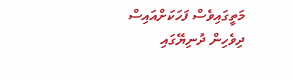މަތީގައިވެސް ފަހަކަށްއައިސް ދިވެހިން ދުނިޔޭގައި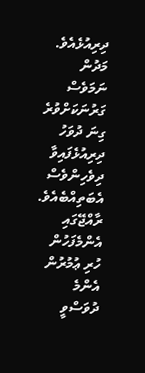ދިރިއުޅެއެވެ. މަދުން ނަމަވެސް ގަރުނަކަށްވުރެ ގިނަ ދުވަހު ދިރިއުޅެފައިވާ ދިވެހިންވެސް އެބަތިއްބެއެވެ.
ރާއްޖޭގައި އެންމެފަހުން ހުރި ޢުމުރުން އެންމެ ދުވަސްވީ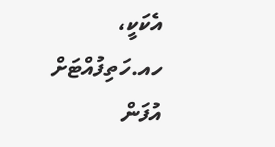އެކަކީ، ހއ.ހަތިފުއްޓަށް އުފަން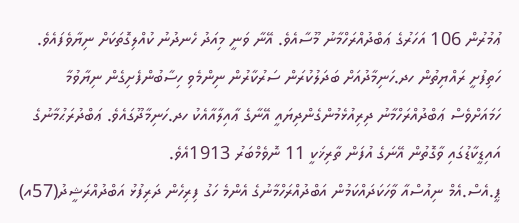ޢުމުރުން 106 އަހަރުގެ ޢަބްދުއްރަހްމާނު މޫސާއެވެ. އޭނާ ވަނީ މިއަދު ހެނދުނު ކުއްލިގޮތަކަށް ނިޔާވެފައެވެ.
ހަތިފުށީ ރައްޔިތުން ހދ.ހަނިމާދުއަށް ބަދަލުކުރަން ސަރުކާރުން ނިންމެވި ހިސާބުންފެށިގެން ނިޔާވުމާ ހަމައަށްވެސް ޢަބްދުއްރަހްމާނު ދިރިއުޅެމުންގެންދިޔައީ އޭނާގެ ޢާއިލާއާއެކު ހދ.ހަނިމާދޫގައެވެ. ޢަބްދުރަޙުމާނުގެ އައިޑީކާޑުގައި ވާގޮތުން އޭނަގެ އުފަން ތާރިޚަކީ 11 ނޮވެމްބަރު 1913އެވެ.
ޕީ.އެސް.އެމް ނިއުސްއާ ވާހަކަދައްކަމުން އަބްދުއްރަހްމާނުގެ އެންމެ ހަގު ފިރިހެން ދަރިފުޅު އަބްދުއްރަޝީދު(57އ)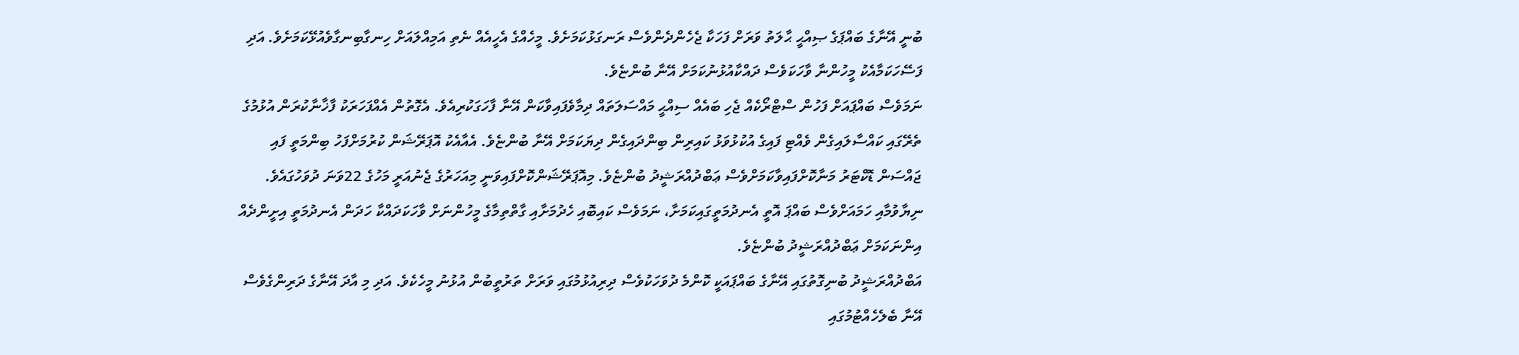ބުނީ އޭނާގެ ބައްޕަގެ ޞިއްޙީ ޙާލަތު ވަރަށް ފަހަކާ ޖެހެންދެންވެސް ރަނގަޅުކަމަށެވެ. މީހެއްގެ އެހީއެއް ނެތި އަމިއްލައަށް ހިނގާބިނގާވެއުޅޭކަމަށެވެ. އަދި ފަސޭހަކަމާއެކު މީހުންނާ ވާހަކަވެސް ދައްކާއުޅުނުކަމަށް އޭނާ ބުންޏެވެ.
ނަމަވެސް ބައްޕައަށް ފަހުން ސްޓްރޯކެއް ޖެހި ބައެއް ސިއްޙީ މައްސަލަތައް ދިމާވެފައިވާކަން އޭނާ ފާހަގަކުރިއެވެ. އެގޮތުން އެއްފަހަރަކު ފާޚާނާކުރަން އުޅުމުގެ ތެރޭގައި ކައްސާލައިގެން ވެއްޓި ފައިގެ އުކުޅުވަޅު ކައިރިން ބިންދައިގެން ދިޔަކަމަށް އޭނާ ބުންޏެވެ. އެއާއެކު އޮޕަރޭޝަން ކުރުމަށްފަހު ބިންމަތީ ފައި ޖައްސަން ޑޮކްޓަރު މަނާކޮށްފައިވާކަމަށްވެސް ޢަބްދުއްރަޝީދު ބުންޏެވެ. މިއޮޕަރޭޝަންކޮށްފައިވަނީ މިއަހަރުގެ ޖެނުއަރީ މަހުގެ 22ވަނަ ދުވަހުގައެވެ. ނިޔާވުމާއި ހަމައަށްވެސް ބައްޕަ އޮތީ އެނދުމަތީގައިކަމަށާ، ނަމަވެސް ކައިބޮއި ހެދުމަށާއި ގާތްތިމާގެ މީހުންނަށް ވާހަކަދައްކާ ހަދަން އެނދުމަތީ އިށީންދެއް އިންނަކަމަށް ޢަބްދުއްރަޝީދު ބުންޏެވެ.
އަބްދުއްރަޝީދު ބުނިގޮތުގައި އޭނާގެ ބައްޕައަކީ ކޮންމެ ދުވަހަކުވެސް ދިރިއުޅުމުގައި ވަރަށް ތަރުތީބުން އުޅުނު މީހެކެވެ. އަދި މި އާދަ އޭނާގެ ދަރިންގެވެސް އޭނާ ބެލެހެއްޓުމުގައި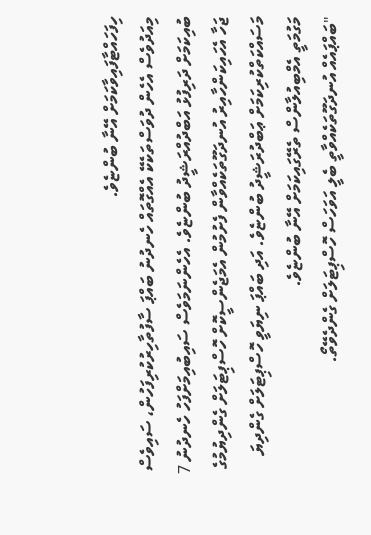ހިފަހައްޓާފައިވާކަމަށް އޭނާ ބުންޏެވެ.
މިއަދުވެސް އެހެން ދުވަސްތަކެކޭ އެއްގޮތައް ހެނދުނު ބައްޕަ ސާފުތާހިރުކުރިފަހުން، ސައިވެސް ބުއިކަމަށް ދަރިފުޅު އަބްދުއްރަޝީދު ބުންޏެވެ. އެހެންނަމަވެސް ސައިބުއިމަށްފަހު ހެނދުނު 7 ޖަހާ އެހައިކަންހާއިރު އުނދަގޫތަކެއްވާން ފެށުމުން އެމަޖެންސީކޮށް ހޮސްޕިޓަލަށް ގެންދިޔުމުގެ މަސައްކަތްކުރިކަމަށް ޢަބްދުރަޝީދު ބުންޏެވެ. އަދި ބައްޕަ ނިޔަވީ ހޮސްޕިޓަލަށް ގެންދިޔަ މަގުމަތީ އެމްބިއުލާންސް ތެރޭގައިކަމަށް އޭނާ ބުންޏެވެ.
"ބައްޕައެއް އުނދަގޫތަކެއްވާތީ ބެލީ އަވަހަސް ހޮސްޕިޓަލަށް ގެންދެވޭތޯ.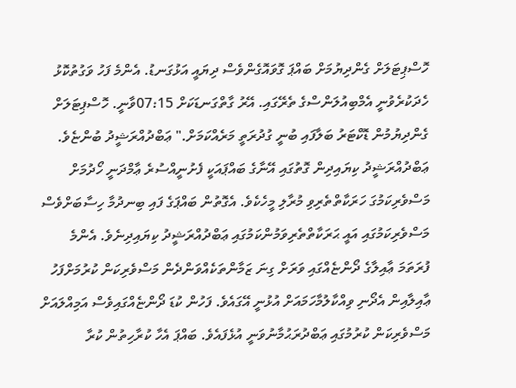ހޮސްޕިޓަލަށް ގެންދިޔުމަށް ބައްޕަ ގޮވައޮގެންވެސް ދިޔައީ އަޅުގަނޑު. އެންމެ ފަހު ވަގުތުކޮޅު ހެދަކުރެވުނީ އެމްބިއުލަންސްގެ ތެރޭގައި. އޭރު ގާތްގަނޑަކަށް 07:15ވާނީ. ހޮސްޕިޓަލަށް ގެންދިޔުމުން ޑޮކްޓަރު ބަލާފައި ބުނީ ގުދުރަތީ މަރެއްކަމަށް." ޢަބްދުއްރަޝީދު ބުންޏެވެ.
ޢަބްދުއްރަޝީދު ކިޔައިދިން ގޮތުގައި އޭނާގެ ބައްޕައަކީ ފެށުނީއްސުރެ ޢާމްދަނީ ހޯދުމަށް މަސްވެރިކަމުގަ ހަރަކާތްތެރިވި މުރާލި މީހެކެވެ. އެގޮތުން ބައްޕަގެ ފައި ބިނދުމާ ހިސާބަށްވެސް މަސްވެރިކަމުގައި އައީ ޙަރަކާތްތެރިވަމުންކަމުގައި ޢަބްދުއްރަޝީދު ކިޔައިދިނެވެ. އެންމެ ފުރަތަމަ ޢާއިލާގެ ދޯންޏެއްގައި ވަރަށް ގިނަ ޒަމާންތަކެއްވަންދެން މަސްވެރިކަން ކުރުމަށްފަހު ޢާއިލާއިން އެދޯނި ވިއްކާލުމާހަމައަށް އުޅުނީ އޭގައެވެ. ފަހުން ކުޑަ ދޯންޏެއްގައިވެސް އަމިއްލައަށް މަސްވެރިކަން ކުރުމުގައި ޢަބްދުރަޙުމާނުވަނީ އުޅެފައެވެ. ބައްޕަ އެހާ ކުރާހިތުން ކުރާ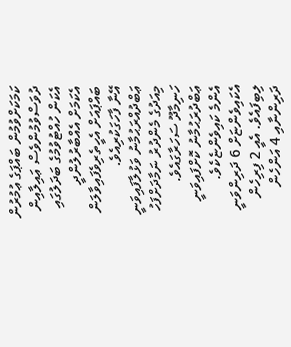ކަމަކަށްވުމުން ބައްޕަގެ ޢުމުރުން ދުވަސްވުމުންވެސް ޢައިލާއިން އެކަން ހުއްޓުވުމުގެ ބަދަލުގައި އެކަމަށް އެއްބާރުލުންދީ ބައްޕައަށް އެހީތެރިވެފައިވާލަން އޭނާ ފާހަގަކުރިއެވެ.
ޢަބްދުއްރަޙުމާނު ވަޅުލާފައިވަނީ މިއަދުގެ މެންދުރު ނަމާދަށްފަހު ހަނިމާދޫ ސަހަރާގައެވެ. ޢަބްދުރަޙުމާނު ކޮށްފައިވަނީ އެންމެ ކައިވެންޏެކެވެ. އެކައިވެންޏަށް 6 ދަރިންވަނީ ލިބިފައެވެ. އެއީ 2 ފިރިހެން ދަރިންނާއި 4 އަންހެން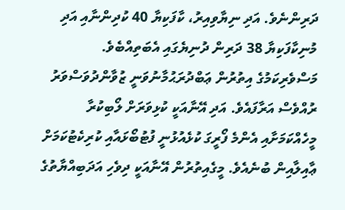ދަރިންނެވެ. އަދި ނިޔާވިއިރު، ކާފަކިޔާ 40 ކުދިންނާއި އަދި މުނިކާފަކިޔާ 38 ދަރިން ދުނިޔެގައި އެބަތިއްބެވެ.
މަސްވެރިކަމުގެ އިތުރުން ޢަބްދުރަޙުމާނުވަނީ ޒުވާންދުވަސްވަރު ރުއްވެސް އަރާފައެވެ. އަދި އޭނާއަކީ ކުޅިވަރަށް ލޯބިކުރާ މީހެއްކަމަށާއި އެންމެ ފޯރީގަ ކުޅެއުޅުނީ ފުޓުބޯޅައާއި ކުރިކެޓުކަމަށް ޢާއިލާއިން ބުނެއެވެ. މީގެއިތުރުން އޭނާއަކީ ދިވެހި އަދަބިއްޔާތުގެ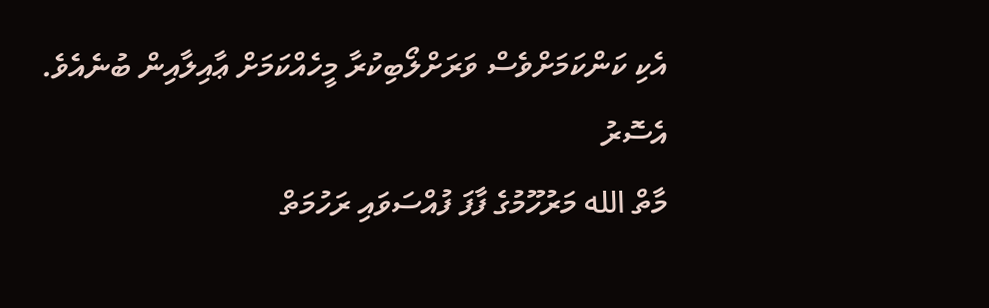އެކި ކަންކަމަށްވެސް ވަރަށްލޯބިކުރާ މީހެއްކަމަށް ޢާއިލާއިން ބުނެއެވެ.
އެސޮރު
މާތް الله މަރުހޫމުގެ ފާފަ ފުއްސަވައި ރަހުމަތް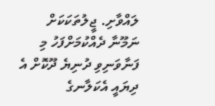ލައްވާށި. ޖީލުތަކަކަށް ނަމޫނާ ދެއްކުމަށްފަހު މި ފަނާވަނިވި ދުނިޔެ ދޫކޮށް އެ ދިޔައީ އެކަލާނގެ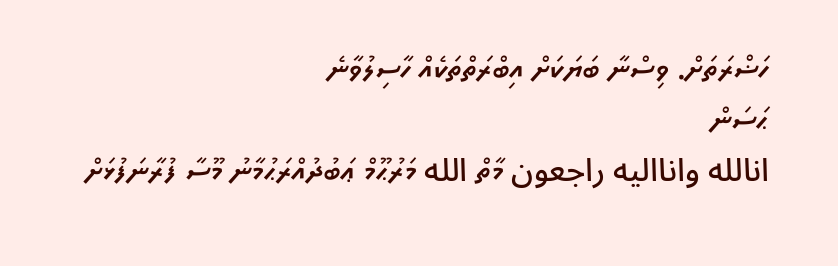ހަޟްރަތަށް. ވިސްނާ ބަޔަކަށް އިބްރަތްތަކެއް ހާސިލުވާނެ
ޙަސަން
انالله وانااليه راجعون މާތް الله މަރުޙޫމް ޢަބުދުއްރަޙުމާނު މޫސާ ފުރާނަފުޅަށް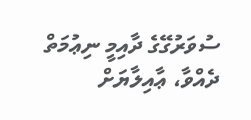ސުވަރުގޭގެ ދާއިމީ ނިޢުމަތް ދެއްވާ، ޢާއިލާޔަށް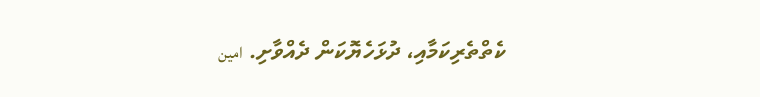ކެތްތެރިކަމާއި، ދުޅަހެޔޮކަން ދެއްވާށި. امين